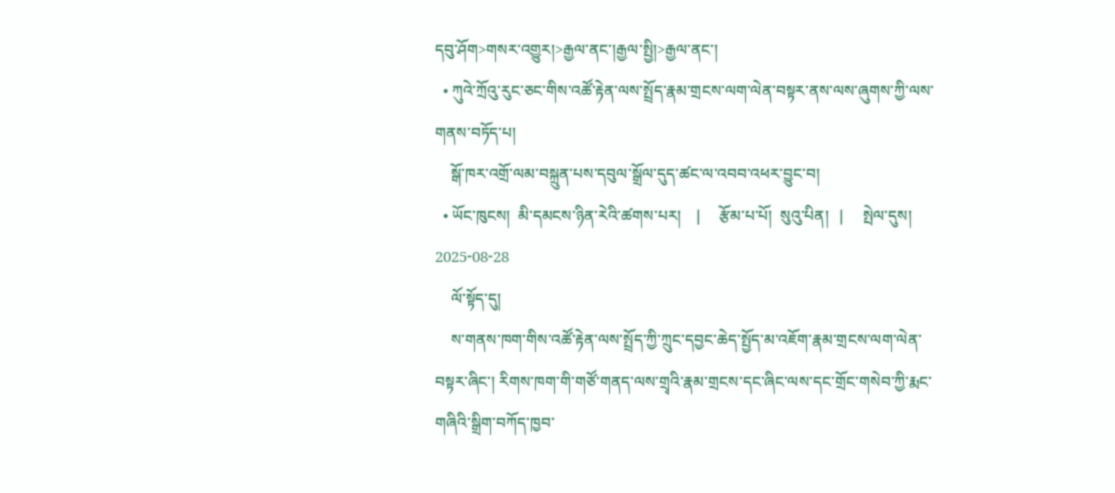དབུ་ཤོག>གསར་འགྱུར།>རྒྱལ་ནང་།རྒྱལ་སྤྱི།>རྒྱལ་ནང་།
  • ཀུའེ་ཀྲོའུ་རུང་ཅང་གིས་འཚོ་རྟེན་ལས་སྤྲོད་རྣམ་གྲངས་ལག་ལེན་བསྟར་ནས་ལས་ཞུགས་ཀྱི་ལས་གནས་བཏོད་པ།
    སྒོ་ཁར་འགྲོ་ལམ་བསྐྲུན་པས་དབུལ་སྒྲོལ་དུད་ཚང་ལ་འབབ་འཕར་བྱུང་བ།
  • ཡོང་ཁུངས།  མི་དམངས་ཉིན་རེའི་ཚགས་པར།    |     རྩོམ་པ་པོ།  སུའུ་པིན།   |     སྤེལ་དུས།  2025-08-28
    ལོ་སྟོད་དུ།
    ས་གནས་ཁག་གིས་འཚོ་རྟེན་ལས་སྤྲོད་ཀྱི་ཀྲུང་དབྱང་ཆེད་སྤྱོད་མ་འཇོག་རྣམ་གྲངས་ལག་ལེན་བསྟར་ཞིང་། རིགས་ཁག་གི་གཙོ་གནད་ལས་གྲྭའི་རྣམ་གྲངས་དང་ཞིང་ལས་དང་གྲོང་གསེབ་ཀྱི་རྨང་གཞིའི་སྒྲིག་བཀོད་ཁྱབ་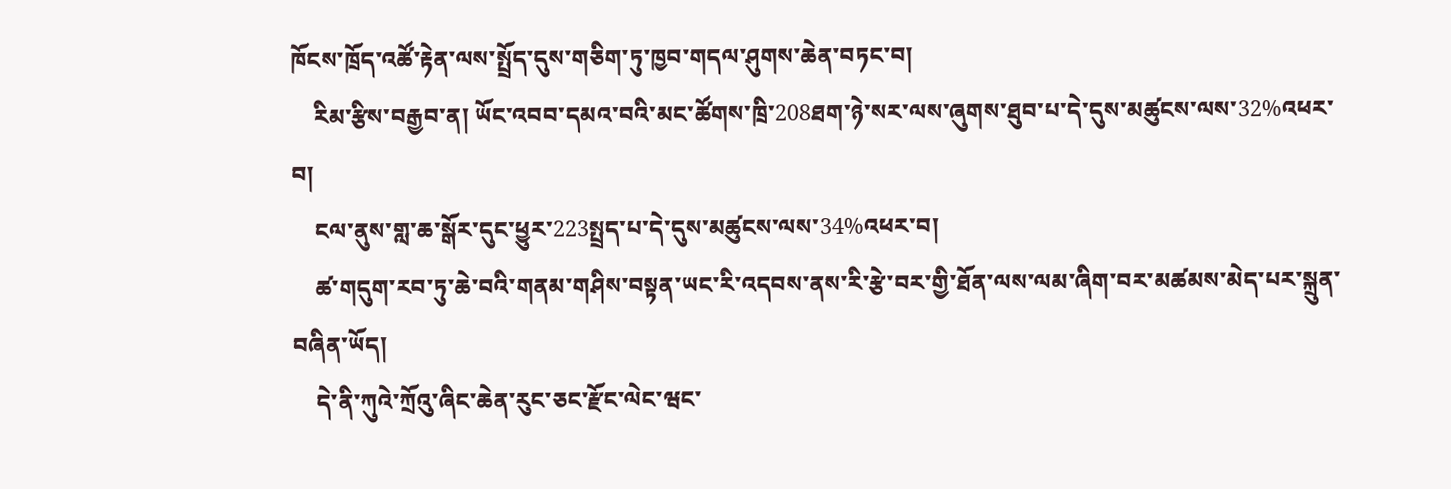ཁོངས་ཁྲོད་འཚོ་རྟེན་ལས་སྤྲོད་དུས་གཅིག་ཏུ་ཁྱབ་གདལ་ཤུགས་ཆེན་བཏང་བ།
    རིམ་རྩིས་བརྒྱབ་ན། ཡོང་འབབ་དམའ་བའི་མང་ཚོགས་ཁྲི་208ཐག་ཉེ་སར་ལས་ཞུགས་ཐུབ་པ་དེ་དུས་མཚུངས་ལས་32%འཕར་བ།
    ངལ་ནུས་གླ་ཆ་སྒོར་དུང་ཕྱུར་223སྤྲད་པ་དེ་དུས་མཚུངས་ལས་34%འཕར་བ།
    ཚ་གདུག་རབ་ཏུ་ཆེ་བའི་གནམ་གཤིས་བསྟན་ཡང་རི་འདབས་ནས་རི་རྩེ་བར་གྱི་ཐོན་ལས་ལམ་ཞིག་བར་མཚམས་མེད་པར་སྐྲུན་བཞིན་ཡོད།
    དེ་ནི་ཀུའེ་ཀྲོའུ་ཞིང་ཆེན་རུང་ཅང་རྫོང་ལེང་ཝང་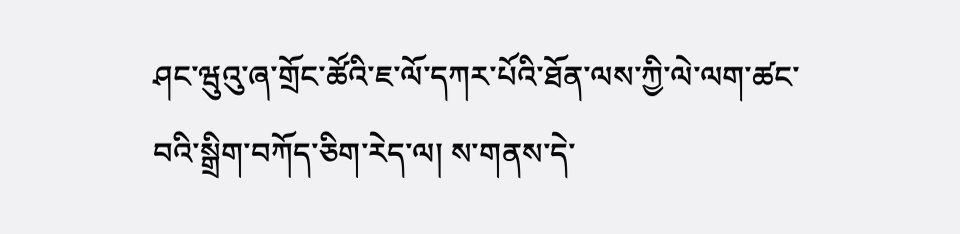ཤང་ཝུའུ་ཞ་གྲོང་ཚོའི་ཇ་ལོ་དཀར་པོའི་ཐོན་ལས་ཀྱི་ལེ་ལག་ཚང་བའི་སྒྲིག་བཀོད་ཅིག་རེད་ལ། ས་གནས་དེ་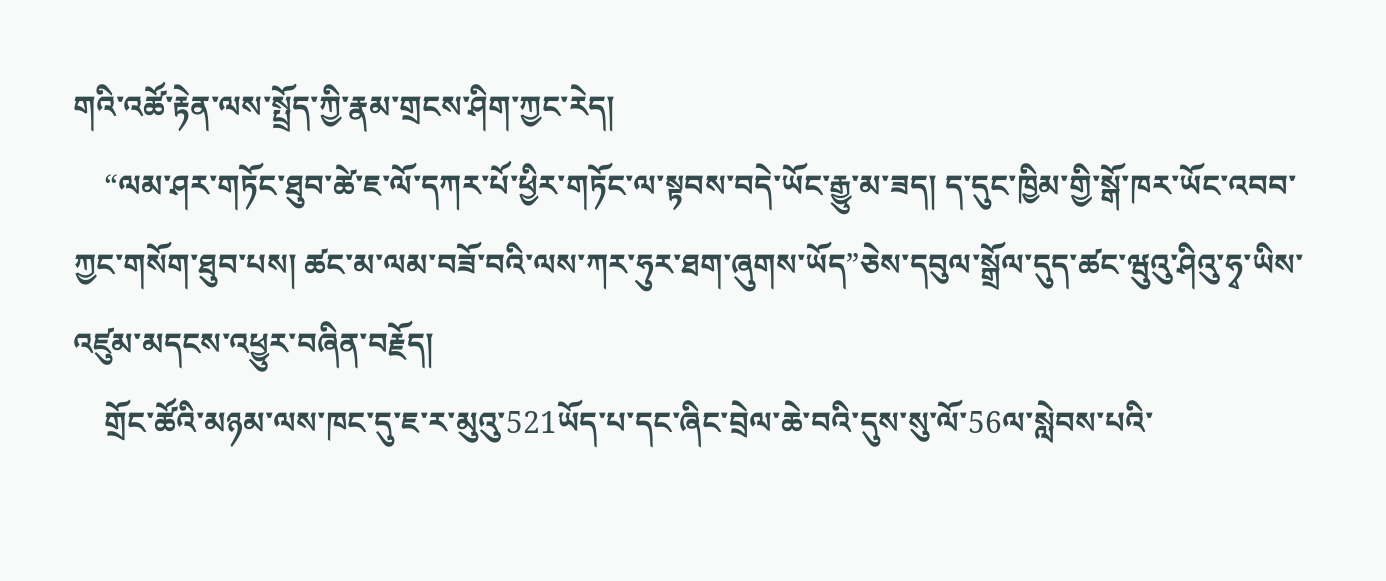གའི་འཚོ་རྟེན་ལས་སྤྲོད་ཀྱི་རྣམ་གྲངས་ཤིག་ཀྱང་རེད།
    “ལམ་ཤར་གཏོང་ཐུབ་ཚེ་ཇ་ལོ་དཀར་པོ་ཕྱིར་གཏོང་ལ་སྟབས་བདེ་ཡོང་རྒྱུ་མ་ཟད། ད་དུང་ཁྱིམ་གྱི་སྒོ་ཁར་ཡོང་འབབ་ཀྱང་གསོག་ཐུབ་པས། ཚང་མ་ལམ་བཟོ་བའི་ལས་ཀར་ཧུར་ཐག་ཞུགས་ཡོད”ཅེས་དབུལ་སྒྲོལ་དུད་ཚང་ཝུའུ་ཤིའུ་ཧྭ་ཡིས་འཛུམ་མདངས་འཕྱུར་བཞིན་བརྗོད།
    གྲོང་ཚོའི་མཉམ་ལས་ཁང་དུ་ཇ་ར་མུའུ་521ཡོད་པ་དང་ཞིང་བྲེལ་ཆེ་བའི་དུས་སུ་ལོ་56ལ་སླེབས་པའི་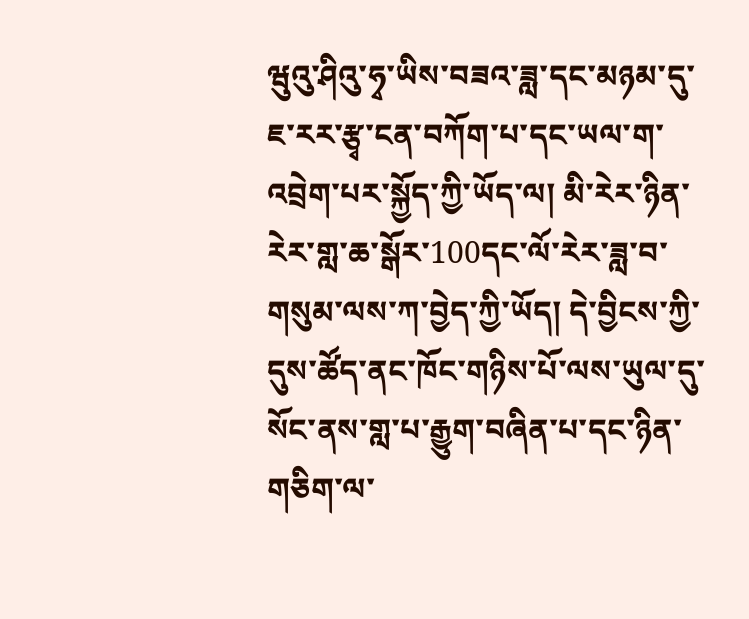ཝུའུ་ཤིའུ་ཧྭ་ཡིས་བཟའ་ཟླ་དང་མཉམ་དུ་ཇ་རར་རྩྭ་ངན་བཀོག་པ་དང་ཡལ་ག་འབྲེག་པར་སྐྱོད་ཀྱི་ཡོད་ལ། མི་རེར་ཉིན་རེར་གླ་ཆ་སྒོར་100དང་ལོ་རེར་ཟླ་བ་གསུམ་ལས་ཀ་བྱེད་ཀྱི་ཡོད། དེ་བྱིངས་ཀྱི་དུས་ཚོད་ནང་ཁོང་གཉིས་པོ་ལས་ཡུལ་དུ་སོང་ནས་གླ་པ་རྒྱུག་བཞིན་པ་དང་ཉིན་གཅིག་ལ་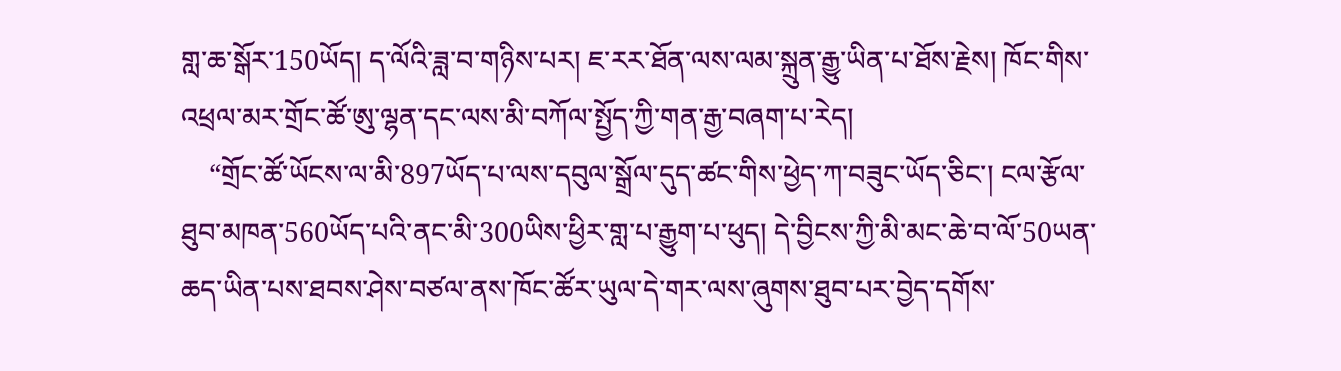གླ་ཆ་སྒོར་150ཡོད། ད་ལོའི་ཟླ་བ་གཉིས་པར། ཇ་རར་ཐོན་ལས་ལམ་སྐྲུན་རྒྱུ་ཡིན་པ་ཐོས་རྗེས། ཁོང་གིས་འཕྲལ་མར་གྲོང་ཚོ་ཨུ་ལྷན་དང་ལས་མི་བཀོལ་སྤྱོད་ཀྱི་གན་རྒྱ་བཞག་པ་རེད།
    “གྲོང་ཚོ་ཡོངས་ལ་མི་897ཡོད་པ་ལས་དབུལ་སྒྲོལ་དུད་ཚང་གིས་ཕྱེད་ཀ་བཟུང་ཡོད་ཅིང་། ངལ་རྩོལ་ཐུབ་མཁན་560ཡོད་པའི་ནང་མི་300ཡིས་ཕྱིར་གླ་པ་རྒྱུག་པ་ཕུད། དེ་བྱིངས་ཀྱི་མི་མང་ཆེ་བ་ལོ་50ཡན་ཆད་ཡིན་པས་ཐབས་ཤེས་བཙལ་ནས་ཁོང་ཚོར་ཡུལ་དེ་གར་ལས་ཞུགས་ཐུབ་པར་བྱེད་དགོས་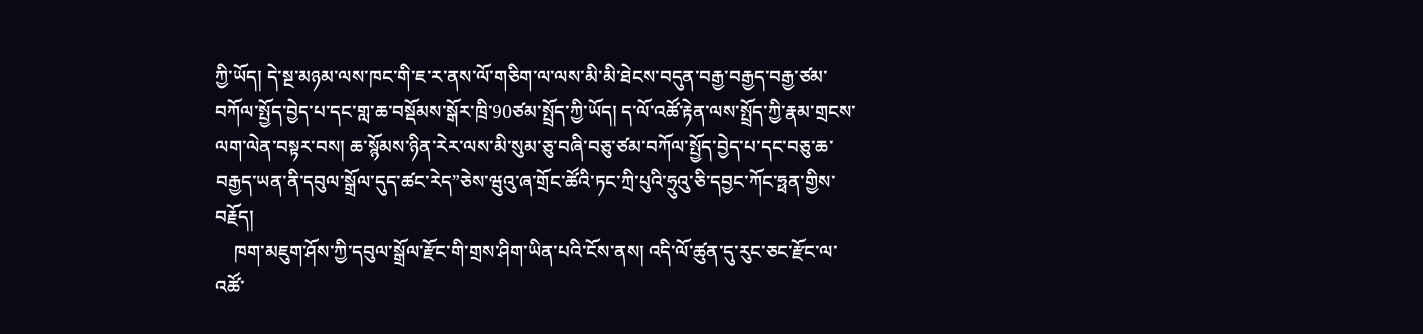ཀྱི་ཡོད། དེ་སྔ་མཉམ་ལས་ཁང་གི་ཇ་ར་ནས་ལོ་གཅིག་ལ་ལས་མི་མི་ཐེངས་བདུན་བརྒྱ་བརྒྱད་བརྒྱ་ཙམ་བཀོལ་སྤྱོད་བྱེད་པ་དང་གླ་ཆ་བསྡོམས་སྒོར་ཁྲི་90ཙམ་སྤྲོད་ཀྱི་ཡོད། ད་ལོ་འཚོ་རྟེན་ལས་སྤྲོད་ཀྱི་རྣམ་གྲངས་ལག་ལེན་བསྟར་བས། ཆ་སྙོམས་ཉིན་རེར་ལས་མི་སུམ་ཅུ་བཞི་བཅུ་ཙམ་བཀོལ་སྤྱོད་བྱེད་པ་དང་བཅུ་ཆ་བརྒྱད་ཡན་ནི་དབུལ་སྒྲོལ་དུད་ཚང་རེད”ཅེས་ཝུའུ་ཞ་གྲོང་ཚོའི་ཏང་ཀྲི་པུའི་ཧྲུའུ་ཅི་དབྱང་ཀོང་ཧྥན་གྱིས་བརྗོད།
    ཁག་མཇུག་ཤོས་ཀྱི་དབུལ་སྒྲོལ་རྫོང་གི་གྲས་ཤིག་ཡིན་པའི་ངོས་ནས། འདི་ལོ་ཚུན་དུ་རུང་ཅང་རྫོང་ལ་འཚོ་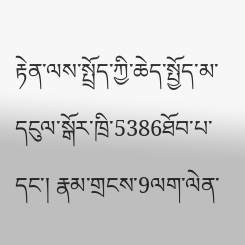རྟེན་ལས་སྤྲོད་ཀྱི་ཆེད་སྤྱོད་མ་དངུལ་སྒོར་ཁྲི་5386ཐོབ་པ་དང་། རྣམ་གྲངས་9ལག་ལེན་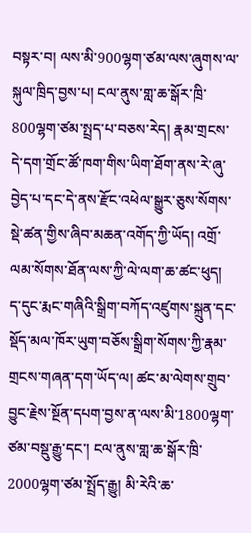བསྟར་བ། ལས་མི་900ལྷག་ཙམ་ལས་ཞུགས་ལ་སྐུལ་ཁྲིད་བྱས་པ། ངལ་ནུས་གླ་ཆ་སྒོར་ཁྲི་800ལྷག་ཙམ་སྤྲད་པ་བཅས་རེད། རྣམ་གྲངས་དེ་དག་གྲོང་ཚོ་ཁག་གིས་ཡིག་ཐོག་ནས་རེ་ཞུ་བྱེད་པ་དང་དེ་ནས་རྫོང་འཕེལ་སྒྱུར་ཅུས་སོགས་སྡེ་ཚན་གྱིས་ཞིབ་མཆན་འགོད་ཀྱི་ཡོད། འགྲོ་ལམ་སོགས་ཐོན་ལས་ཀྱི་ལེ་ལག་ཆ་ཚང་ཕུད། ད་དུང་རྨང་གཞིའི་སྒྲིག་བཀོད་འཛུགས་སྐྲུན་དང་སྡོད་མལ་ཁོར་ཡུག་བཅོས་སྒྲིག་སོགས་ཀྱི་རྣམ་གྲངས་གཞན་དག་ཡོད་ལ། ཚང་མ་ལེགས་གྲུབ་བྱུང་རྗེས་སྔོན་དཔག་བྱས་ན་ལས་མི་1800ལྷག་ཙམ་བསྡུ་རྒྱུ་དང་། ངལ་ནུས་གླ་ཆ་སྒོར་ཁྲི་2000ལྷག་ཙམ་སྤྲོད་རྒྱུ། མི་རེའི་ཆ་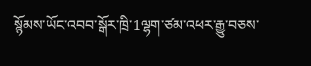སྙོམས་ཡོང་འབབ་སྒོར་ཁྲི་1ལྷག་ཙམ་འཕར་རྒྱུ་བཅས་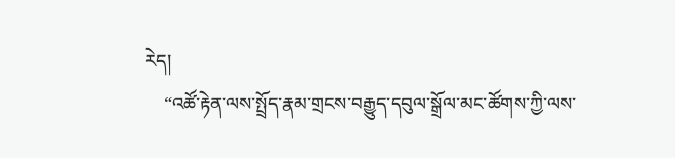རེད།
    “འཚོ་རྟེན་ལས་སྤྲོད་རྣམ་གྲངས་བརྒྱུད་དབུལ་སྒྲོལ་མང་ཚོགས་ཀྱི་ལས་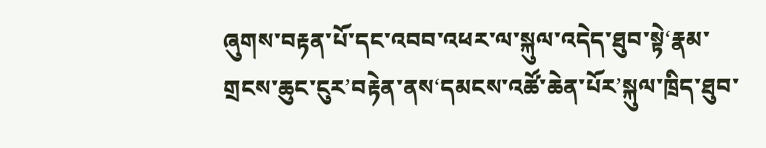ཞུགས་བརྟན་པོ་དང་འབབ་འཕར་ལ་སྐུལ་འདེད་ཐུབ་སྟེ‘རྣམ་གྲངས་ཆུང་ངུར’བརྟེན་ནས‘དམངས་འཚོ་ཆེན་པོར’སྐུལ་ཁྲིད་ཐུབ་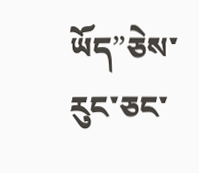ཡོད”ཅེས་རུང་ཅང་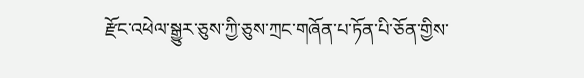རྫོང་འཕེལ་སྒྱུར་ཅུས་ཀྱི་ཅུས་ཀྲང་གཞོན་པ་ཏོན་པི་ཅོན་གྱིས་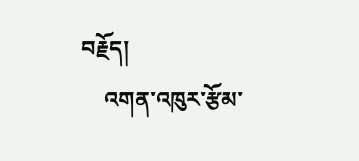བརྗོད།
    འགན་འཁུར་རྩོམ་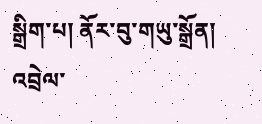སྒྲིག་པ། ནོར་བུ་གཡུ་སྒྲོན།
འབྲེལ་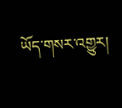ཡོད་གསར་འགྱུར།